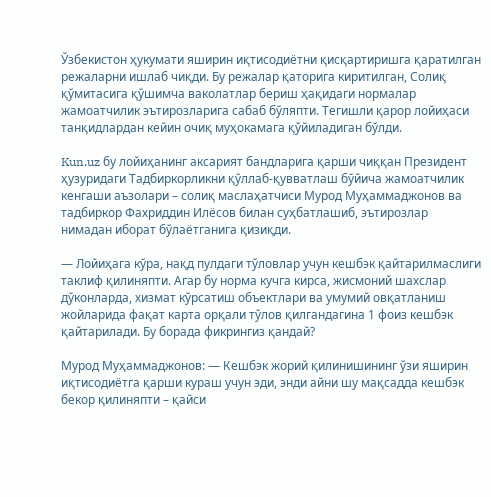Ўзбекистон ҳукумати яширин иқтисодиётни қисқартиришга қаратилган режаларни ишлаб чиқди. Бу режалар қаторига киритилган, Солиқ қўмитасига қўшимча ваколатлар бериш ҳақидаги нормалар жамоатчилик эътирозларига сабаб бўляпти. Тегишли қарор лойиҳаси танқидлардан кейин очиқ муҳокамага қўйиладиган бўлди.

Kun.uz бу лойиҳанинг аксарият бандларига қарши чиққан Президент ҳузуридаги Тадбиркорликни қўллаб-қувватлаш бўйича жамоатчилик кенгаши аъзолари – солиқ маслаҳатчиси Мурод Муҳаммаджонов ва тадбиркор Фахриддин Илёсов билан суҳбатлашиб, эътирозлар нимадан иборат бўлаётганига қизиқди.

— Лойиҳага кўра, нақд пулдаги тўловлар учун кешбэк қайтарилмаслиги таклиф қилиняпти. Агар бу норма кучга кирса, жисмоний шахслар дўконларда, хизмат кўрсатиш объектлари ва умумий овқатланиш жойларида фақат карта орқали тўлов қилгандагина 1 фоиз кешбэк қайтарилади. Бу борада фикрингиз қандай?

Мурод Муҳаммаджонов: — Кешбэк жорий қилинишининг ўзи яширин иқтисодиётга қарши кураш учун эди, энди айни шу мақсадда кешбэк бекор қилиняпти – қайси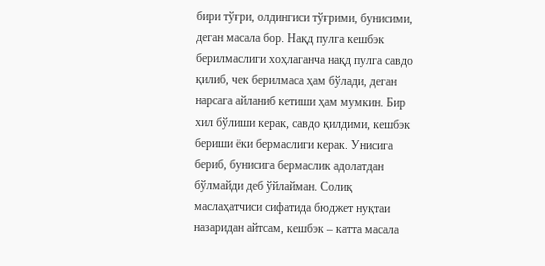бири тўғри, олдингиси тўғрими, бунисими, деган масала бор. Нақд пулга кешбэк берилмаслиги хоҳлаганча нақд пулга савдо қилиб, чек берилмаса ҳам бўлади, деган нарсага айланиб кетиши ҳам мумкин. Бир хил бўлиши керак, савдо қилдими, кешбэк бериши ёки бермаслиги керак. Унисига бериб, бунисига бермаслик адолатдан бўлмайди деб ўйлайман. Солиқ маслаҳатчиси сифатида бюджет нуқтаи назаридан айтсам, кешбэк – катта масала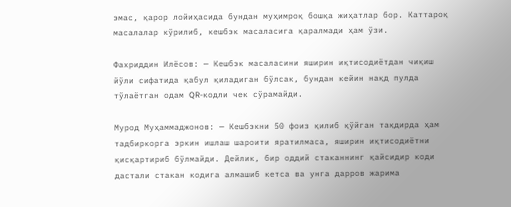эмас, қарор лойиҳасида бундан муҳимроқ бошқа жиҳатлар бор. Каттароқ масалалар кўрилиб, кешбэк масаласига қаралмади ҳам ўзи.

Фахриддин Илёсов: — Кешбэк масаласини яширин иқтисодиётдан чиқиш йўли сифатида қабул қиладиган бўлсак, бундан кейин нақд пулда тўлаётган одам QR-кодли чек сўрамайди.

Мурод Муҳаммаджонов: — Кешбэкни 50 фоиз қилиб қўйган тақдирда ҳам тадбиркорга эркин ишлаш шароити яратилмаса, яширин иқтисодиётни қисқартириб бўлмайди. Дейлик, бир оддий стаканнинг қайсидир коди дастали стакан кодига алмашиб кетса ва унга дарров жарима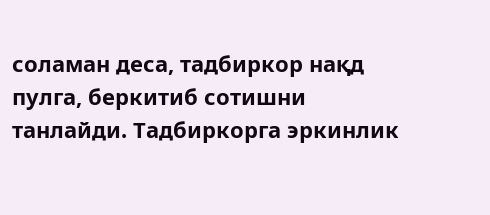соламан деса, тадбиркор нақд пулга, беркитиб сотишни танлайди. Тадбиркорга эркинлик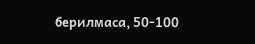берилмаса, 50-100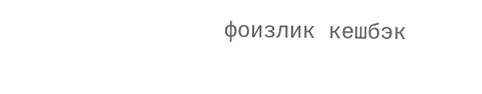фоизлик кешбэк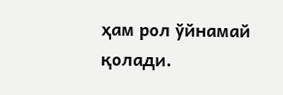ҳам рол ўйнамай қолади.